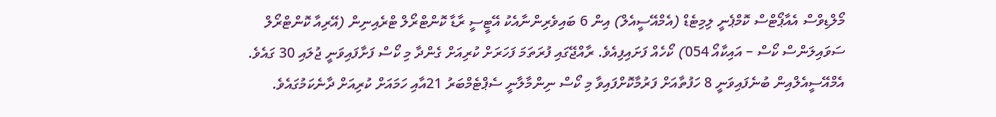މޯލްޑިވްސް އެއާޕޯޓްސް ކޮމްޕެނީ ލިމިޓެޑް (އެމްއޭސީއެލް) އިން 6 ބައިވެރިންނާއެކު އޭޓީސީ ރާޑާ ކޮންޓްރޯލް ޓްރެއިނިން (އޭރިއާ ކޮންޓްރޯލް ސަވައިލަންސް ކޯސް – އައިކާއޯ 054) ކޯހެއް ފަށައިފިއެވެ. ރާއްޖޭގައި ފުރަތަމަ ފަހަރަށް ކުރިއަށް ގެންދާ މި ކޯސް ފަށާފައިވަނީ ޖުލައި 30 ގައެވެ. އެމްއޭސީއެލްއިން ބުނެފައިވަނީ 8 ހަފުތާއަށް ފަރުމާކޮށްފައިވާ މި ކޯސް ނިންމާލާނީ ސެޕްޓެމްބަރު 21އާއި ހަމައަށް ކުރިއަށް ދާނެކަމުގައެވެ.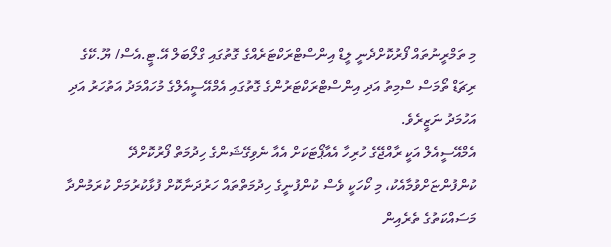މި ތަމްރީނުތައް ފޯރުކޮށްދެނީ ލީޑް އިންސްޓްރަކްޓަރެއްގެ ގޮތުގައި ގްލޯބަލް އޭ.ޓީ.އެސް/ ޔޫ.ކޭގެ ރިޗަޑް ތޯމަސް ސްމިތު އަދި އިންސްޓްރަކްޓަރުންގެ ގޮތުގައި އެމްއޭސީއެލްގެ މުހައްމަދު އަތުހަރު އަދި އަހުމަދު ނަޒީރެވެ.
އެމްއޭސީއެލް އަކީ ރާއްޖޭގެ ހުރިހާ އެއާޕޯޓަކަށް އެއާ ނެވިގޭޝަންގެ ހިދުމަތް ފޯރުކޮށްދޭ ކުންފުންޏަށްވުމާއެކު، މި ކޯހަކީ ވެސް ކުންފުނީގެ ހިދުމަތްތައް ހަރުދަނާކޮށް ފުޅާކުރުމަށް ކުރަމުންދާ މަސައްކަތުގެ ތެރެއިން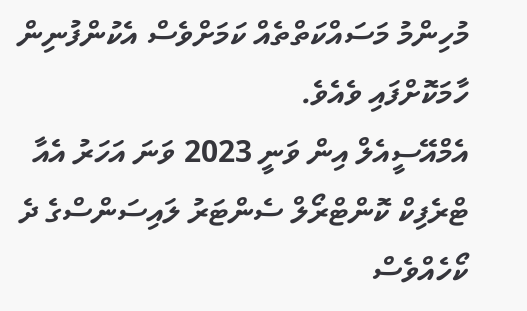މުހިންމު މަސައްކަތްތެއް ކަމަށްވެސް އެކުންފުނިން ހާމަކޮށްފައި ވެއެވެ.
އެމްއޭސީއެލް އިން ވަނީ 2023 ވަނަ އަހަރު އެއާ ޓްރެފިކް ކޮންޓްރޯލް ސެންޓަރު ލައިސަންސްގެ ދެ ކޯހެއްވެސް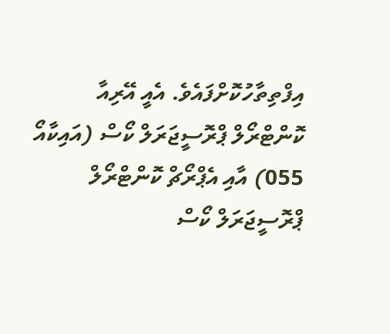އިފްތިތާހުކޮށްފައެވެ. އެއީ އޭރިއާ ކޮންޓްރޯލް ޕްރޮސީޖަރަލް ކޯސް (އައިކާއޯ 055) އާއި އެޕްރޯޗް ކޮންޓްރޯލް ޕްރޮސީޖަރަލް ކޯސް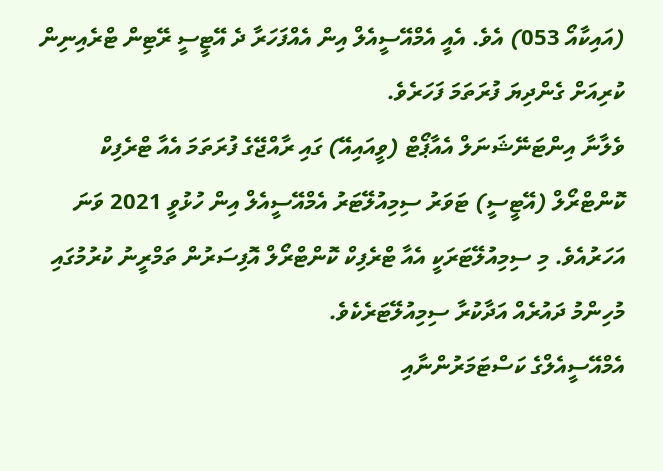(އައިކާއޯ 053) އެވެ. އެއީ އެމްއޭސީއެލް އިން އެއްފަހަރާ ދެ އޭޓީސީ ރޭޓިން ޓްރެއިނިން ކުރިއަށް ގެންދިޔަ ފުރަތަމަ ފަހަރެވެ.
ވެލާނާ އިންޓަނޭޝަނަލް އެއާޕޯޓް (ވީއައިއޭ) ގައި ރާއްޖޭގެ ފުރަތަމަ އެއާ ޓްރެފިކް ކޮންޓްރޯލް (އޭޓީސީ) ޓަވަރު ސިމިއުލޭޓަރު އެމްއޭސީއެލް އިން ހުޅުވީ 2021 ވަނަ އަހަރުއެވެ. މި ސިމިއުލޭޓަރަކީ އެއާ ޓްރެފިކް ކޮންޓްރޯލް އޮފިސަރުން ތަމްރީނު ކުރުމުގައި މުހިންމު ދައުރެއް އަދާކުރާ ސިމިއުލޭޓަރެކެވެ.
އެމްއޭސީއެލްގެ ކަސްޓަމަރުންނާއި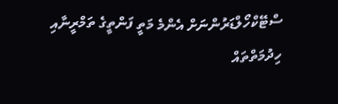ސްޓޭކްހޯލްޑަރުންނަށް އެންމެ މަތީ ފަންތީގެ ތަމްރީނާއި ހިދުމަތްތައް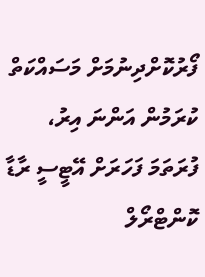ފޯރުކޮށްދިނުމަށް މަސައްކަތް ކުރަމުން އަންނަ އިރު، ފުރަތަމަ ފަހަރަށް އޭޓީސީ ރާޑާ ކޮންޓްރޯލް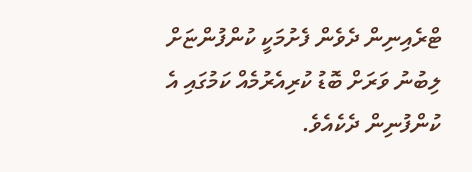ޓްރެއިނިން ދެވެން ފެށުމަކީ ކުންފުންޏަށް ލިބުނު ވަރަށް ބޮޑު ކުރިއެރުމެއް ކަމުގައި އެ ކުންފުނިން ދެކެއެވެ.